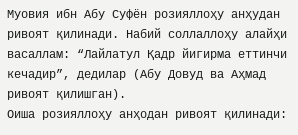Муовия ибн Абу Суфён розияллоҳу анҳудан ривоят қилинади. Набий соллаллоҳу алайҳи васаллам: “Лайлатул Қадр йигирма еттинчи кечадир”, дедилар (Абу Довуд ва Аҳмад ривоят қилишган).
Оиша розияллоҳу анҳодан ривоят қилинади: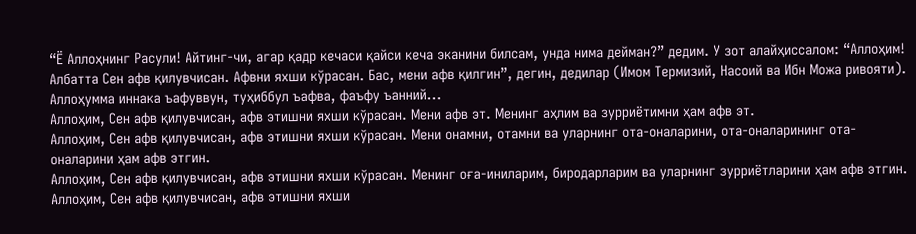“Ё Аллоҳнинг Расули! Айтинг-чи, агар қадр кечаси қайси кеча эканини билсам, унда нима дейман?” дедим. У зот алайҳиссалом: “Аллоҳим! Албатта Сен афв қилувчисан. Афвни яхши кўрасан. Бас, мени афв қилгин”, дегин, дедилар (Имом Термизий, Насоий ва Ибн Можа ривояти).
Аллоҳумма иннака ъафуввун, туҳиббул ъафва, фаъфу ъанний...
Аллоҳим, Сен афв қилувчисан, афв этишни яхши кўрасан. Мени афв эт. Менинг аҳлим ва зурриётимни ҳам афв эт.
Аллоҳим, Сен афв қилувчисан, афв этишни яхши кўрасан. Мени онамни, отамни ва уларнинг ота-оналарини, ота-оналарининг ота-оналарини ҳам афв этгин.
Аллоҳим, Сен афв қилувчисан, афв этишни яхши кўрасан. Менинг оға-иниларим, биродарларим ва уларнинг зурриётларини ҳам афв этгин.
Аллоҳим, Сен афв қилувчисан, афв этишни яхши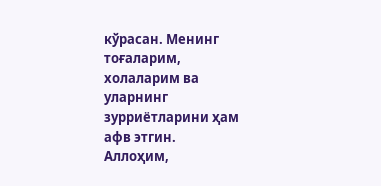кўрасан. Менинг тоғаларим, холаларим ва уларнинг зурриётларини ҳам афв этгин.
Аллоҳим,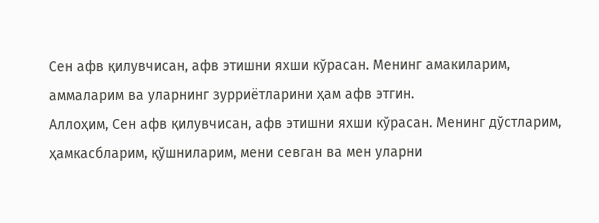Сен афв қилувчисан, афв этишни яхши кўрасан. Менинг амакиларим, аммаларим ва уларнинг зурриётларини ҳам афв этгин.
Аллоҳим, Сен афв қилувчисан, афв этишни яхши кўрасан. Менинг дўстларим, ҳамкасбларим, қўшниларим, мени севган ва мен уларни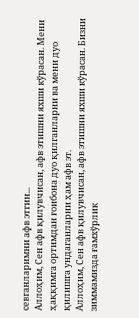севганларимни афв этгин...
Аллоҳим, Сен афв қилувчисан, афв этишни яхши кўрасан. Мени ҳаққимга ортимдан ғоибона дуо қилганларни ва мени дуо қилишга ундаганларни ҳам афв эт.
Аллоҳим, Сен афв қилувчисан, афв этишни яхши кўрасан. Бизни зиммамизда ғамхўрлик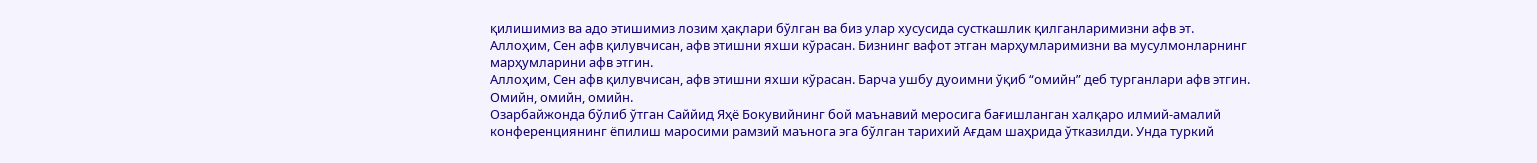қилишимиз ва адо этишимиз лозим ҳақлари бўлган ва биз улар хусусида сусткашлик қилганларимизни афв эт.
Аллоҳим, Сен афв қилувчисан, афв этишни яхши кўрасан. Бизнинг вафот этган марҳумларимизни ва мусулмонларнинг марҳумларини афв этгин.
Аллоҳим, Сен афв қилувчисан, афв этишни яхши кўрасан. Барча ушбу дуоимни ўқиб “омийн” деб турганлари афв этгин.
Омийн, омийн, омийн.
Озарбайжонда бўлиб ўтган Саййид Яҳё Бокувийнинг бой маънавий меросига бағишланган халқаро илмий-амалий конференциянинг ёпилиш маросими рамзий маънога эга бўлган тарихий Ағдам шаҳрида ўтказилди. Унда туркий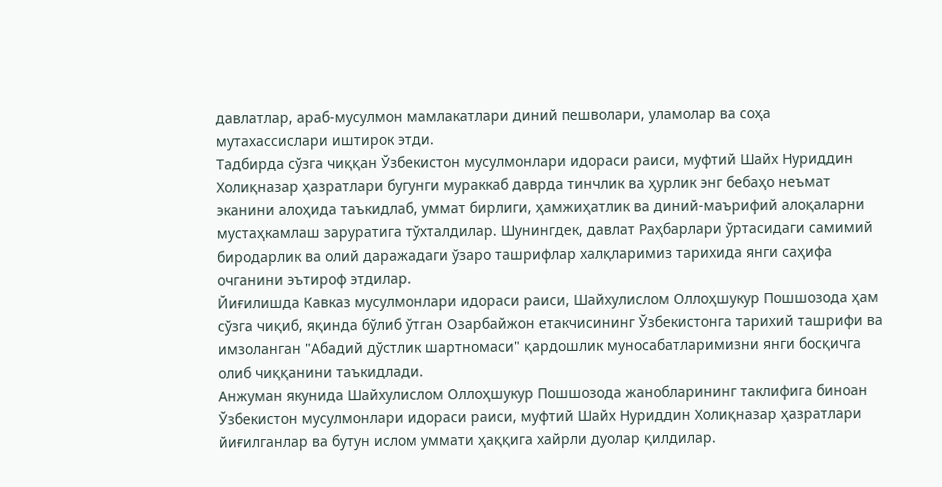давлатлар, араб-мусулмон мамлакатлари диний пешволари, уламолар ва соҳа мутахассислари иштирок этди.
Тадбирда сўзга чиққан Ўзбекистон мусулмонлари идораси раиси, муфтий Шайх Нуриддин Холиқназар ҳазратлари бугунги мураккаб даврда тинчлик ва ҳурлик энг бебаҳо неъмат эканини алоҳида таъкидлаб, уммат бирлиги, ҳамжиҳатлик ва диний-маърифий алоқаларни мустаҳкамлаш заруратига тўхталдилар. Шунингдек, давлат Раҳбарлари ўртасидаги самимий биродарлик ва олий даражадаги ўзаро ташрифлар халқларимиз тарихида янги саҳифа очганини эътироф этдилар.
Йиғилишда Кавказ мусулмонлари идораси раиси, Шайхулислом Оллоҳшукур Пошшозода ҳам сўзга чиқиб, яқинда бўлиб ўтган Озарбайжон етакчисининг Ўзбекистонга тарихий ташрифи ва имзоланган "Абадий дўстлик шартномаси" қардошлик муносабатларимизни янги босқичга олиб чиққанини таъкидлади.
Анжуман якунида Шайхулислом Оллоҳшукур Пошшозода жанобларининг таклифига биноан Ўзбекистон мусулмонлари идораси раиси, муфтий Шайх Нуриддин Холиқназар ҳазратлари йиғилганлар ва бутун ислом уммати ҳаққига хайрли дуолар қилдилар.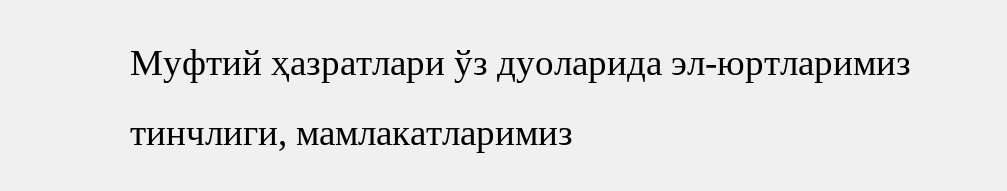Муфтий ҳазратлари ўз дуоларида эл-юртларимиз тинчлиги, мамлакатларимиз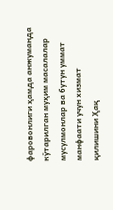фаровонлиги ҳамда анжуманда кўтарилган муҳим масалалар мусулмонлар ва бутун уммат манфаати учун хизмат қилишини Ҳақ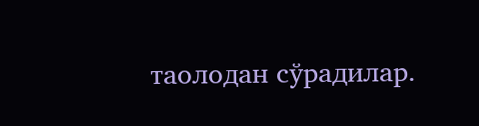таолодан сўрадилар.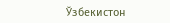Ўзбекистон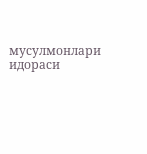мусулмонлари идораси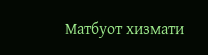Матбуот хизмати